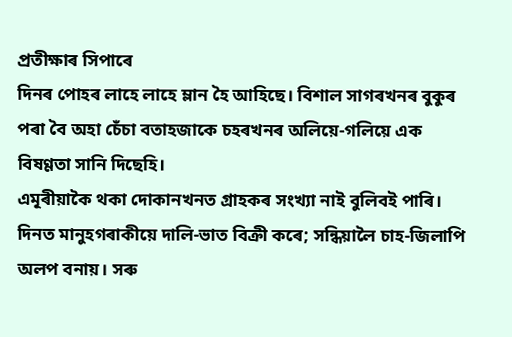প্ৰতীক্ষাৰ সিপাৰে
দিনৰ পোহৰ লাহে লাহে ম্লান হৈ আহিছে। বিশাল সাগৰখনৰ বুকুৰ পৰা বৈ অহা চেঁচা বতাহজাকে চহৰখনৰ অলিয়ে-গলিয়ে এক বিষণ্ণতা সানি দিছেহি।
এমূৰীয়াকৈ থকা দোকানখনত গ্ৰাহকৰ সংখ্যা নাই বুলিবই পাৰি। দিনত মানুহগৰাকীয়ে দালি-ভাত বিক্ৰী কৰে; সন্ধিয়ালৈ চাহ-জিলাপি অলপ বনায়। সৰু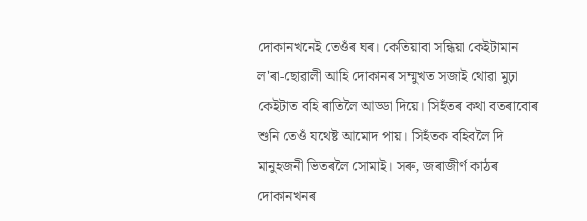দোকানখনেই তেওঁৰ ঘৰ। কেতিয়াবা সন্ধিয়া কেইটামান ল'ৰা-ছোৱালী আহি দোকানৰ সম্মুখত সজাই থোৱা মুঢ়া কেইটাত বহি ৰাতিলৈ আড্ডা দিয়ে। সিহঁতৰ কথা বতৰাবোৰ শুনি তেওঁ যথেষ্ট আমোদ পায়। সিহঁতক বহিবলৈ দি মানুহজনী ভিতৰলৈ সোমাই। সৰু, জৰাজীৰ্ণ কাঠৰ দোকানখনৰ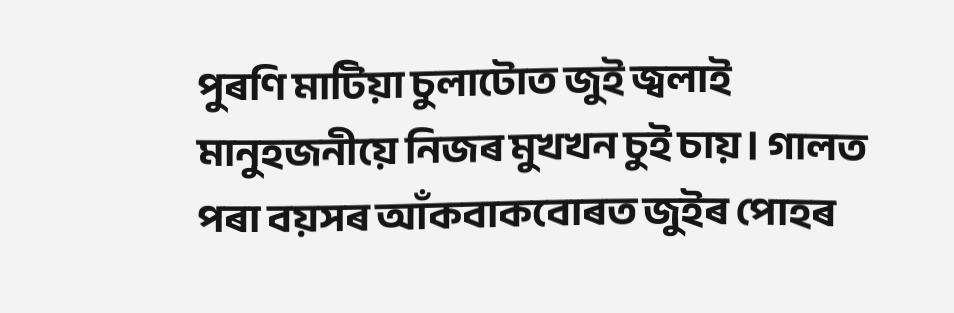পুৰণি মাটিয়া চুলাটোত জুই জ্বলাই মানুহজনীয়ে নিজৰ মুখখন চুই চায়। গালত পৰা বয়সৰ আঁকবাকবোৰত জুইৰ পোহৰ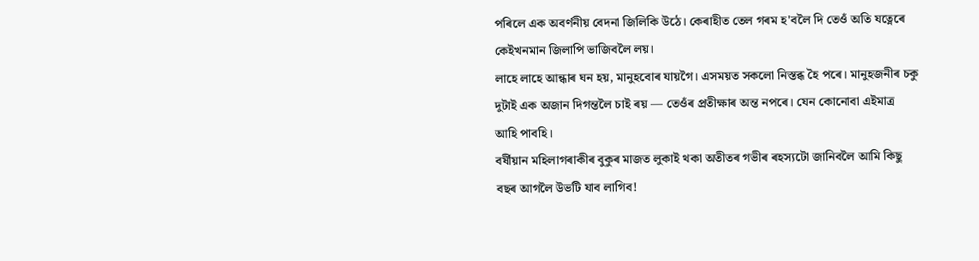পৰিলে এক অবৰ্ণনীয় বেদনা জিলিকি উঠে। কেৰাহীত তেল গৰম হ'বলৈ দি তেওঁ অতি যত্নেৰে কেইখনমান জিলাপি ভাজিবলৈ লয়।
লাহে লাহে আন্ধাৰ ঘন হয়, মানুহবোৰ যায়গৈ। এসময়ত সকলো নিস্তব্ধ হৈ পৰে। মানুহজনীৰ চকু দুটাই এক অজান দিগন্তলৈ চাই ৰয় — তেওঁৰ প্ৰতীক্ষাৰ অন্ত নপৰে। যেন কোনোবা এইমাত্ৰ আহি পাবহি।
বৰ্ষীয়ান মহিলাগৰাকীৰ বুকুৰ মাজত লুকাই থকা অতীতৰ গভীৰ ৰহস্যটো জানিবলৈ আমি কিছু বছৰ আগলৈ উভটি যাব লাগিব!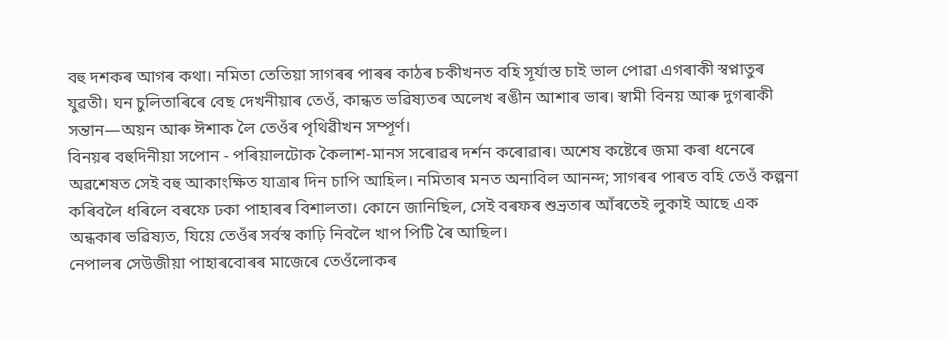বহু দশকৰ আগৰ কথা। নমিতা তেতিয়া সাগৰৰ পাৰৰ কাঠৰ চকীখনত বহি সূৰ্যাস্ত চাই ভাল পোৱা এগৰাকী স্বপ্নাতুৰ যুৱতী। ঘন চুলিতাৰিৰে বেছ দেখনীয়াৰ তেওঁ, কান্ধত ভৱিষ্যতৰ অলেখ ৰঙীন আশাৰ ভাৰ। স্বামী বিনয় আৰু দুগৰাকী সন্তান—অয়ন আৰু ঈশাক লৈ তেওঁৰ পৃথিৱীখন সম্পূৰ্ণ।
বিনয়ৰ বহুদিনীয়া সপোন - পৰিয়ালটোক কৈলাশ-মানস সৰোৱৰ দৰ্শন কৰোৱাৰ। অশেষ কষ্টেৰে জমা কৰা ধনেৰে অৱশেষত সেই বহু আকাংক্ষিত যাত্ৰাৰ দিন চাপি আহিল। নমিতাৰ মনত অনাবিল আনন্দ; সাগৰৰ পাৰত বহি তেওঁ কল্পনা কৰিবলৈ ধৰিলে বৰফে ঢকা পাহাৰৰ বিশালতা। কোনে জানিছিল, সেই বৰফৰ শুভ্ৰতাৰ আঁৰতেই লুকাই আছে এক অন্ধকাৰ ভৱিষ্যত, যিয়ে তেওঁৰ সৰ্বস্ব কাঢ়ি নিবলৈ খাপ পিটি ৰৈ আছিল।
নেপালৰ সেউজীয়া পাহাৰবোৰৰ মাজেৰে তেওঁলোকৰ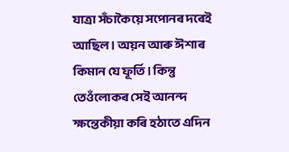যাত্ৰা সঁচাকৈয়ে সপোনৰ দৰেই আছিল। অয়ন আৰু ঈশাৰ কিমান যে ফূৰ্তি। কিন্তু তেওঁলোকৰ সেই আনন্দ ক্ষন্তেকীয়া কৰি হঠাতে এদিন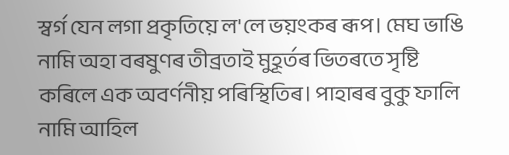স্বৰ্গ যেন লগা প্ৰকৃতিয়ে ল'লে ভয়ংকৰ ৰূপ। মেঘ ভাঙি নামি অহা বৰষুণৰ তীব্ৰতাই মুহূৰ্তৰ ভিতৰতে সৃষ্টি কৰিলে এক অবৰ্ণনীয় পৰিস্থিতিৰ। পাহাৰৰ বুকু ফালি নামি আহিল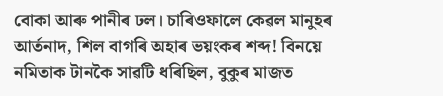বোকা আৰু পানীৰ ঢল। চাৰিওফালে কেৱল মানুহৰ আৰ্তনাদ, শিল বাগৰি অহাৰ ভয়ংকৰ শব্দ! বিনয়ে নমিতাক টানকৈ সাৱটি ধৰিছিল, বুকুৰ মাজত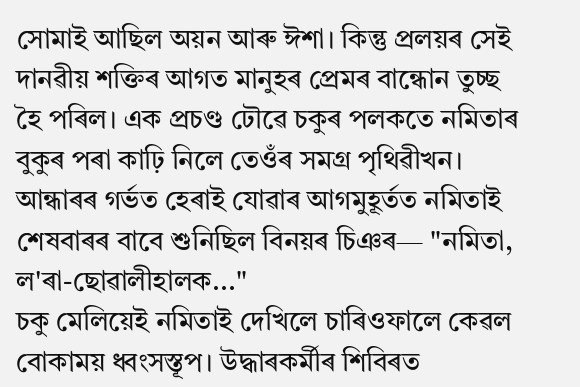সোমাই আছিল অয়ন আৰু ঈশা। কিন্তু প্ৰলয়ৰ সেই দানৱীয় শক্তিৰ আগত মানুহৰ প্ৰেমৰ বান্ধোন তুচ্ছ হৈ পৰিল। এক প্ৰচণ্ড ঢৌৱে চকুৰ পলকতে নমিতাৰ বুকুৰ পৰা কাঢ়ি নিলে তেওঁৰ সমগ্ৰ পৃথিৱীখন। আন্ধাৰৰ গৰ্ভত হেৰাই যোৱাৰ আগমুহূৰ্তত নমিতাই শেষবাৰৰ বাবে শুনিছিল বিনয়ৰ চিঞৰ— "নমিতা, ল'ৰা-ছোৱালীহালক..."
চকু মেলিয়েই নমিতাই দেখিলে চাৰিওফালে কেৱল বোকাময় ধ্বংসস্তূপ। উদ্ধাৰকৰ্মীৰ শিবিৰত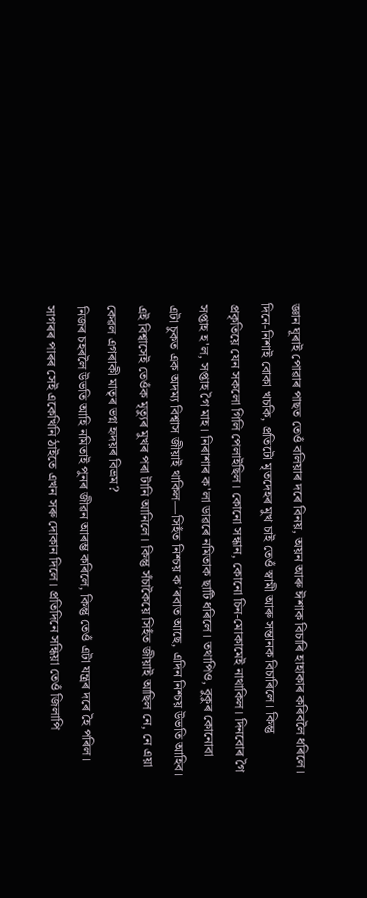জ্ঞান ঘূৰাই পোৱাৰ পাছত তেওঁ বলিয়াৰ দৰে বিনয়, অয়ন আৰু ঈশাক বিচাৰি হাহাকাৰ কৰিবলৈ ধৰিলে। দিনে-নিশাই বোকা খচকি, প্ৰতিটো মৃতদেহৰ মুখ চাই তেওঁ স্বামী আৰু সন্তানক বিচাৰিলে। কিন্তু প্ৰকৃতিয়ে যেন সকলো গিলি পেলাইছিল। কোনো সন্ধান, কোনো চিন-মোকামেই নাথাকিল। দিনবোৰ গৈ সপ্তাহ হ'ল, সপ্তাহ গৈ মাহ। নিৰাশাৰ ক'লা ডাৱৰে নমিতাক ছাটি ধৰিলে। তথাপিও, বুকুৰ কোনোবা এটা চুকত এক অদম্য বিশ্বাস জীয়াই থাকিল—সিহঁত নিশ্চয় ক’ৰবাত আছে, এদিন নিশ্চয় উভতি আহিব। এই বিশ্বাসেই তেওঁক মৃত্যুৰ মুখৰ পৰা টানি আনিলে। কিন্তু সঁচাকৈয়ে সিহঁত জীয়াই আছিল নে, নে এয়া কেৱল এগৰাকী মাতৃৰ ভগ্ন হৃদয়ৰ বিভ্ৰম?
নিজৰ চহৰলৈ উভতি আহি নমিতাই পুনৰ জীৱন আৰম্ভ কৰিলে, কিন্তু তেওঁ এটা যন্ত্ৰৰ দৰে হৈ পৰিল। সাগৰৰ পাৰৰ সেই একেখিনি ঠাইতে এখন সৰু দোকান দিলে। প্ৰতিদিনে সন্ধিয়া তেওঁ জিলাপি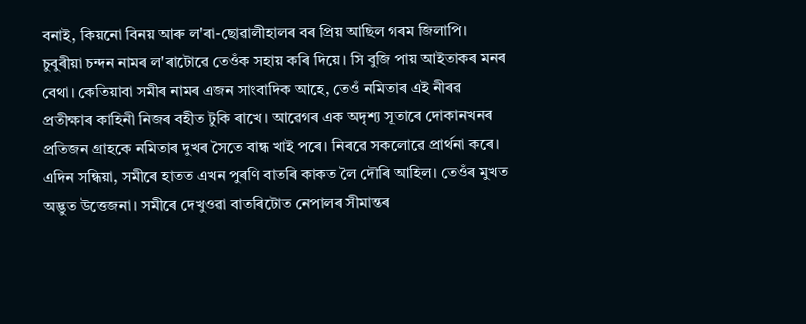বনাই, কিয়নো বিনয় আৰু ল'ৰা-ছোৱালীহালৰ বৰ প্ৰিয় আছিল গৰম জিলাপি।
চুবুৰীয়া চন্দন নামৰ ল'ৰাটোৱে তেওঁক সহায় কৰি দিয়ে। সি বুজি পায় আইতাকৰ মনৰ বেথা। কেতিয়াবা সমীৰ নামৰ এজন সাংবাদিক আহে, তেওঁ নমিতাৰ এই নীৰৱ প্ৰতীক্ষাৰ কাহিনী নিজৰ বহীত টুকি ৰাখে। আৱেগৰ এক অদৃশ্য সূতাৰে দোকানখনৰ প্ৰতিজন গ্ৰাহকে নমিতাৰ দুখৰ সৈতে বান্ধ খাই পৰে। নিৰৱে সকলোৱে প্ৰাৰ্থনা কৰে।
এদিন সন্ধিয়া, সমীৰে হাতত এখন পুৰণি বাতৰি কাকত লৈ দৌৰি আহিল। তেওঁৰ মুখত অদ্ভুত উত্তেজনা। সমীৰে দেখুওৱা বাতৰিটোত নেপালৰ সীমান্তৰ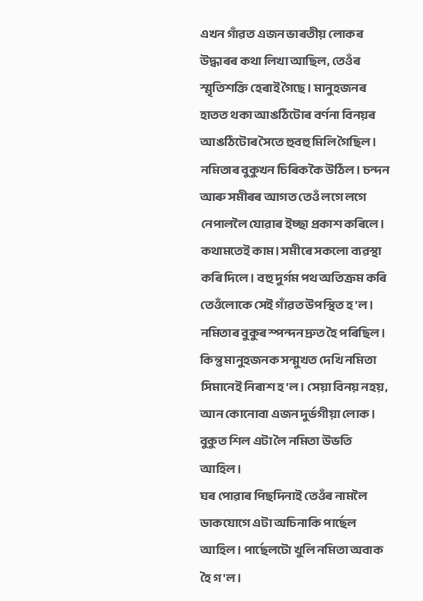এখন গাঁৱত এজন ভাৰতীয় লোকৰ উদ্ধাৰৰ কথা লিখা আছিল, তেওঁৰ স্মৃতিশক্তি হেৰাই গৈছে। মানুহজনৰ হাতত থকা আঙঠিটোৰ বৰ্ণনা বিনয়ৰ আঙঠিটোৰ সৈতে হুবহু মিলি গৈছিল।
নমিতাৰ বুকুখন চিৰিককৈ উঠিল। চন্দন আৰু সমীৰৰ আগত তেওঁ লগে লগে নেপাললৈ যোৱাৰ ইচ্ছা প্ৰকাশ কৰিলে। কথামতেই কাম। সমীৰে সকলো ব্যৱস্থা কৰি দিলে। বহু দুৰ্গম পথ অতিক্ৰম কৰি তেওঁলোকে সেই গাঁৱত উপস্থিত হ'ল। নমিতাৰ বুকুৰ স্পন্দন দ্ৰুত হৈ পৰিছিল। কিন্তু মানুহজনক সন্মুখত দেখি নমিতা সিমানেই নিৰাশ হ'ল। সেয়া বিনয় নহয়, আন কোনোবা এজন দুৰ্ভগীয়া লোক। বুকুত শিল এটা লৈ নমিতা উভতি আহিল।
ঘৰ পোৱাৰ পিছদিনাই তেওঁৰ নামলৈ ডাকযোগে এটা অচিনাকি পাৰ্ছেল আহিল। পাৰ্ছেলটো খুলি নমিতা অবাক হৈ গ'ল।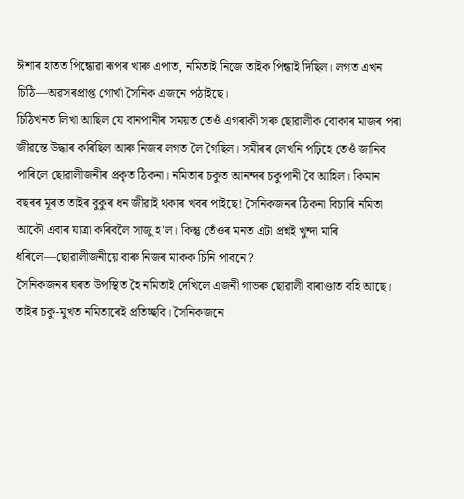ঈশাৰ হাতত পিন্ধোৱা ৰূপৰ খাৰু এপাত, নমিতাই নিজে তাইক পিন্ধাই দিছিল। লগত এখন চিঠি—অৱসৰপ্ৰাপ্ত গোৰ্খা সৈনিক এজনে পঠাইছে।
চিঠিখনত লিখা আছিল যে বানপানীৰ সময়ত তেওঁ এগৰাকী সৰু ছোৱালীক বোকাৰ মাজৰ পৰা জীৱন্তে উদ্ধাৰ কৰিছিল আৰু নিজৰ লগত লৈ গৈছিল। সমীৰৰ লেখনি পঢ়িহে তেওঁ জানিব পাৰিলে ছোৱালীজনীৰ প্ৰকৃত ঠিকনা। নমিতাৰ চকুত আনন্দৰ চকুপানী বৈ আহিল। কিমান বছৰৰ মূৰত তাইৰ বুকুৰ ধন জীৱাই থকাৰ খবৰ পাইছে! সৈনিকজনৰ ঠিকনা বিচাৰি নমিতা আকৌ এবাৰ যাত্ৰা কৰিবলৈ সাজু হ'ল। কিন্তু তেঁওৰ মনত এটা প্ৰশ্নই খুন্দা মাৰি ধৰিলে—ছোৱালীজনীয়ে বাৰু নিজৰ মাকক চিনি পাবনে?
সৈনিকজনৰ ঘৰত উপস্থিত হৈ নমিতাই দেখিলে এজনী গাভৰু ছোৱালী বাৰাণ্ডাত বহি আছে। তাইৰ চকু-মুখত নমিতাৰেই প্ৰতিচ্ছবি। সৈনিকজনে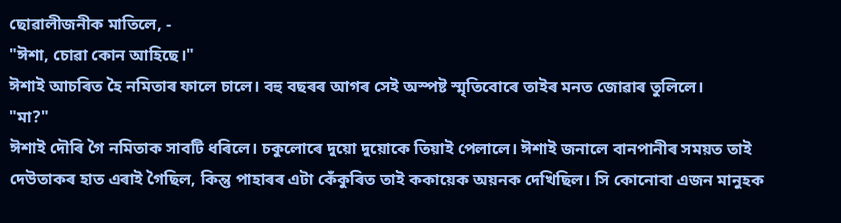ছোৱালীজনীক মাতিলে, -
"ঈশা, চোৱা কোন আহিছে।"
ঈশাই আচৰিত হৈ নমিতাৰ ফালে চালে। বহু বছৰৰ আগৰ সেই অস্পষ্ট স্মৃতিবোৰে তাইৰ মনত জোৱাৰ তুলিলে।
"মা?"
ঈশাই দৌৰি গৈ নমিতাক সাবটি ধৰিলে। চকুলোৰে দুয়ো দুয়োকে তিয়াই পেলালে। ঈশাই জনালে বানপানীৰ সময়ত তাই দেউতাকৰ হাত এৰাই গৈছিল, কিন্তু পাহাৰৰ এটা কেঁকুৰিত তাই ককায়েক অয়নক দেখিছিল। সি কোনোবা এজন মানুহক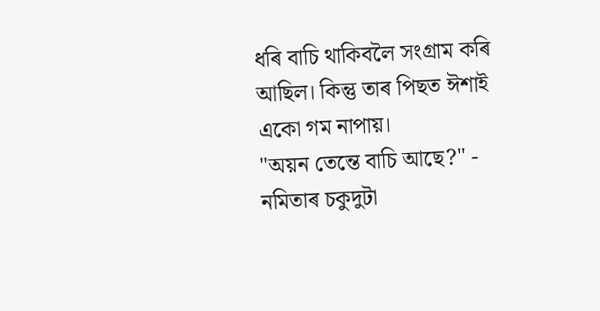ধৰি বাচি থাকিবলৈ সংগ্ৰাম কৰি আছিল। কিন্তু তাৰ পিছত ঈশাই একো গম নাপায়।
"অয়ন তেন্তে বাচি আছে?" - নমিতাৰ চকুদুটা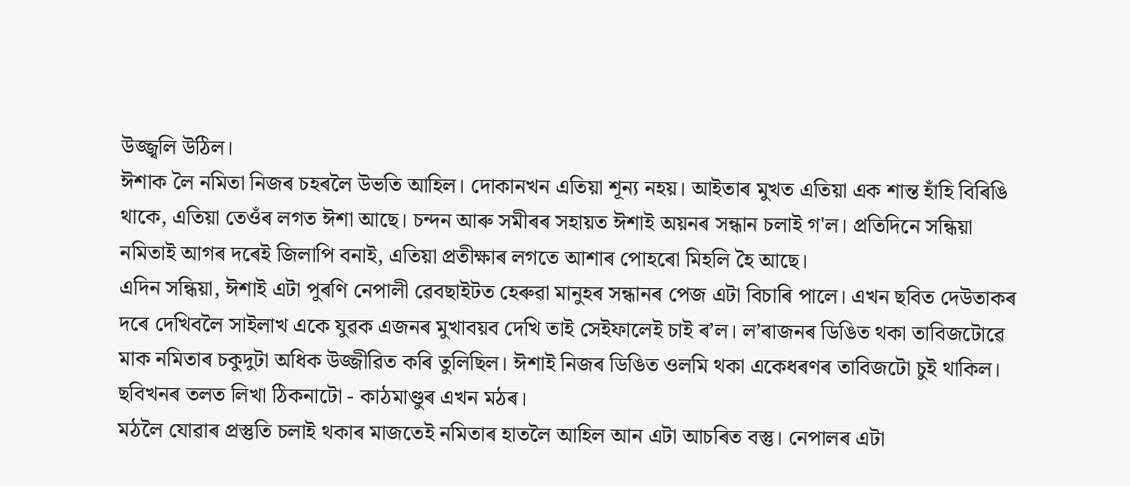উজ্জ্বলি উঠিল।
ঈশাক লৈ নমিতা নিজৰ চহৰলৈ উভতি আহিল। দোকানখন এতিয়া শূন্য নহয়। আইতাৰ মুখত এতিয়া এক শান্ত হাঁহি বিৰিঙি থাকে, এতিয়া তেওঁৰ লগত ঈশা আছে। চন্দন আৰু সমীৰৰ সহায়ত ঈশাই অয়নৰ সন্ধান চলাই গ'ল। প্ৰতিদিনে সন্ধিয়া নমিতাই আগৰ দৰেই জিলাপি বনাই, এতিয়া প্ৰতীক্ষাৰ লগতে আশাৰ পোহৰো মিহলি হৈ আছে।
এদিন সন্ধিয়া, ঈশাই এটা পুৰণি নেপালী ৱেবছাইটত হেৰুৱা মানুহৰ সন্ধানৰ পেজ এটা বিচাৰি পালে। এখন ছবিত দেউতাকৰ দৰে দেখিবলৈ সাইলাখ একে যুৱক এজনৰ মুখাবয়ব দেখি তাই সেইফালেই চাই ৰʼল। লʼৰাজনৰ ডিঙিত থকা তাবিজটোৱে মাক নমিতাৰ চকুদুটা অধিক উজ্জীৱিত কৰি তুলিছিল। ঈশাই নিজৰ ডিঙিত ওলমি থকা একেধৰণৰ তাবিজটো চুই থাকিল।
ছবিখনৰ তলত লিখা ঠিকনাটো - কাঠমাণ্ডুৰ এখন মঠৰ।
মঠলৈ যোৱাৰ প্ৰস্তুতি চলাই থকাৰ মাজতেই নমিতাৰ হাতলৈ আহিল আন এটা আচৰিত বস্তু। নেপালৰ এটা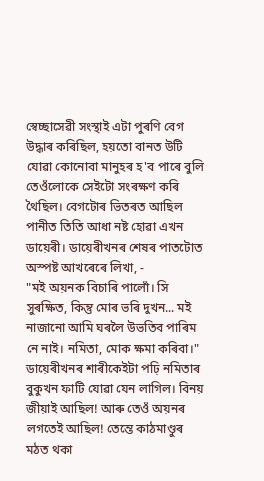স্বেচ্ছাসেৱী সংস্থাই এটা পুৰণি বেগ উদ্ধাৰ কৰিছিল, হয়তো বানত উটি যোৱা কোনোবা মানুহৰ হ'ব পাৰে বুলি তেওঁলোকে সেইটো সংৰক্ষণ কৰি থৈছিল। বেগটোৰ ভিতৰত আছিল পানীত তিতি আধা নষ্ট হোৱা এখন ডায়েৰী। ডায়েৰীখনৰ শেষৰ পাতটোত অস্পষ্ট আখৰেৰে লিখা, -
"মই অয়নক বিচাৰি পালোঁ। সি সুৰক্ষিত, কিন্তু মোৰ ভৰি দুখন... মই নাজানো আমি ঘৰলৈ উভতিব পাৰিম নে নাই। নমিতা, মোক ক্ষমা কৰিবা।"
ডায়েৰীখনৰ শাৰীকেইটা পঢ়ি নমিতাৰ বুকুখন ফাটি যোৱা যেন লাগিল। বিনয় জীয়াই আছিল! আৰু তেওঁ অয়নৰ লগতেই আছিল! তেন্তে কাঠমাণ্ডুৰ মঠত থকা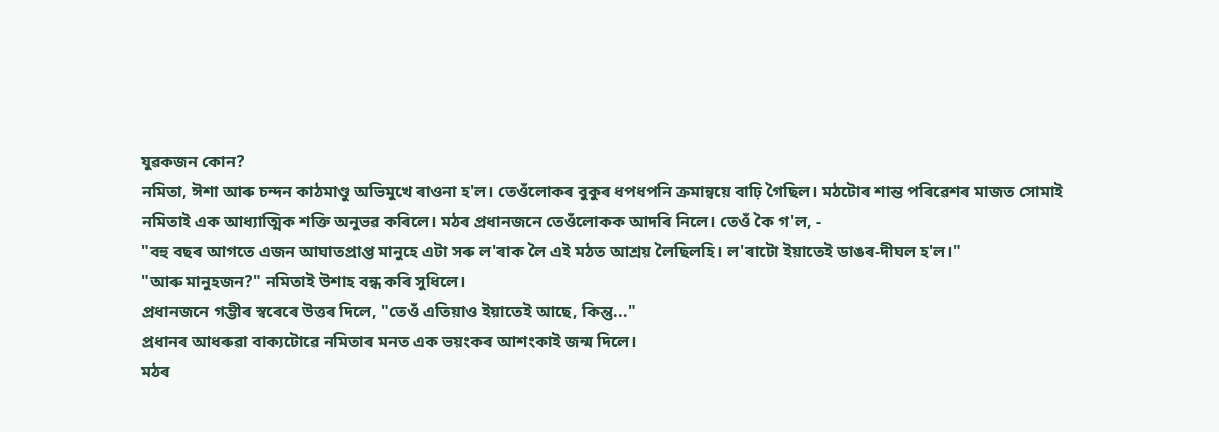যুৱকজন কোন?
নমিতা, ঈশা আৰু চন্দন কাঠমাণ্ডু অভিমুখে ৰাওনা হ'ল। তেওঁলোকৰ বুকুৰ ধপধপনি ক্ৰমান্বয়ে বাঢ়ি গৈছিল। মঠটোৰ শান্ত পৰিৱেশৰ মাজত সোমাই নমিতাই এক আধ্যাত্মিক শক্তি অনুভৱ কৰিলে। মঠৰ প্ৰধানজনে তেওঁলোকক আদৰি নিলে। তেওঁ কৈ গ'ল, -
"বহু বছৰ আগতে এজন আঘাতপ্ৰাপ্ত মানুহে এটা সৰু ল'ৰাক লৈ এই মঠত আশ্ৰয় লৈছিলহি। ল'ৰাটো ইয়াতেই ডাঙৰ-দীঘল হ'ল।"
"আৰু মানুহজন?" নমিতাই উশাহ বন্ধ কৰি সুধিলে।
প্ৰধানজনে গম্ভীৰ স্বৰেৰে উত্তৰ দিলে, "তেওঁ এতিয়াও ইয়াতেই আছে, কিন্তু..."
প্ৰধানৰ আধৰুৱা বাক্যটোৱে নমিতাৰ মনত এক ভয়ংকৰ আশংকাই জন্ম দিলে।
মঠৰ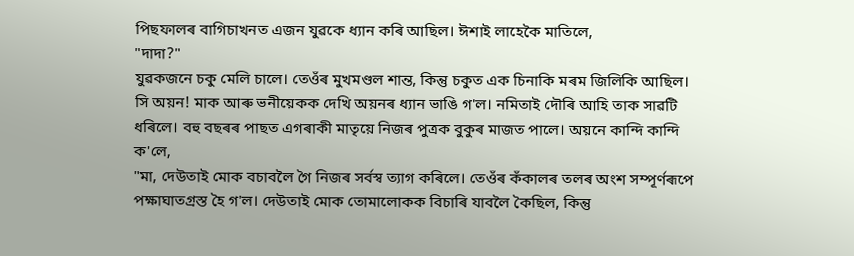পিছফালৰ বাগিচাখনত এজন যুৱকে ধ্যান কৰি আছিল। ঈশাই লাহেকৈ মাতিলে,
"দাদা?"
যুৱকজনে চকু মেলি চালে। তেওঁৰ মুখমণ্ডল শান্ত, কিন্তু চকুত এক চিনাকি মৰম জিলিকি আছিল। সি অয়ন! মাক আৰু ভনীয়েকক দেখি অয়নৰ ধ্যান ভাঙি গ'ল। নমিতাই দৌৰি আহি তাক সাৱটি ধৰিলে। বহু বছৰৰ পাছত এগৰাকী মাতৃয়ে নিজৰ পুত্ৰক বুকুৰ মাজত পালে। অয়নে কান্দি কান্দি ক'লে,
"মা, দেউতাই মোক বচাবলৈ গৈ নিজৰ সৰ্বস্ব ত্যাগ কৰিলে। তেওঁৰ কঁকালৰ তলৰ অংশ সম্পূৰ্ণৰূপে পক্ষাঘাতগ্ৰস্ত হৈ গ'ল। দেউতাই মোক তোমালোকক বিচাৰি যাবলৈ কৈছিল, কিন্তু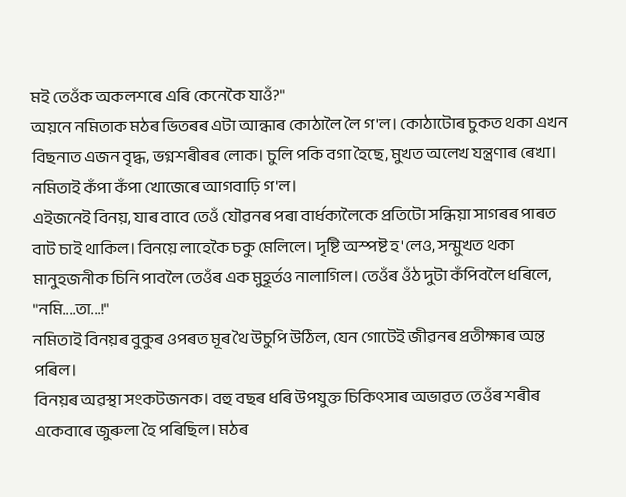মই তেওঁক অকলশৰে এৰি কেনেকৈ যাওঁ?"
অয়নে নমিতাক মঠৰ ভিতৰৰ এটা আন্ধাৰ কোঠালৈ লৈ গ'ল। কোঠাটোৰ চুকত থকা এখন বিছনাত এজন বৃদ্ধ, ভগ্নশৰীৰৰ লোক। চুলি পকি বগা হৈছে, মুখত অলেখ যন্ত্ৰণাৰ ৰেখা। নমিতাই কঁপা কঁপা খোজেৰে আগবাঢ়ি গ'ল।
এইজনেই বিনয়, যাৰ বাবে তেওঁ যৌৱনৰ পৰা বাৰ্ধক্যলৈকে প্ৰতিটো সন্ধিয়া সাগৰৰ পাৰত বাট চাই থাকিল। বিনয়ে লাহেকৈ চকু মেলিলে। দৃষ্টি অস্পষ্ট হ'লেও, সন্মুখত থকা মানুহজনীক চিনি পাবলৈ তেওঁৰ এক মুহূৰ্তও নালাগিল। তেওঁৰ ওঁঠ দুটা কঁপিবলৈ ধৰিলে,
"নমি....তা...!"
নমিতাই বিনয়ৰ বুকুৰ ওপৰত মূৰ থৈ উচুপি উঠিল, যেন গোটেই জীৱনৰ প্ৰতীক্ষাৰ অন্ত পৰিল।
বিনয়ৰ অৱস্থা সংকটজনক। বহু বছৰ ধৰি উপযুক্ত চিকিৎসাৰ অভাৱত তেওঁৰ শৰীৰ একেবাৰে জুৰুলা হৈ পৰিছিল। মঠৰ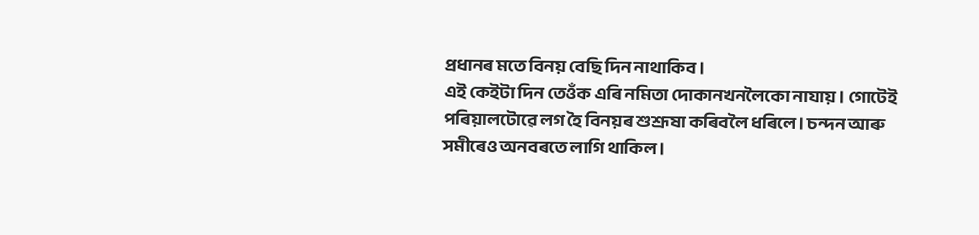প্ৰধানৰ মতে বিনয় বেছি দিন নাথাকিব।
এই কেইটা দিন তেওঁক এৰি নমিতা দোকানখনলৈকো নাযায়। গোটেই পৰিয়ালটোৱে লগ হৈ বিনয়ৰ শুশ্ৰূষা কৰিবলৈ ধৰিলে। চন্দন আৰু সমীৰেও অনবৰতে লাগি থাকিল।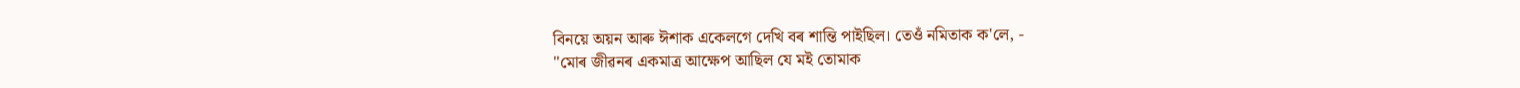বিনয়ে অয়ন আৰু ঈশাক একেলগে দেখি বৰ শান্তি পাইছিল। তেওঁ নমিতাক ক'লে, -
"মোৰ জীৱনৰ একমাত্ৰ আক্ষেপ আছিল যে মই তোমাক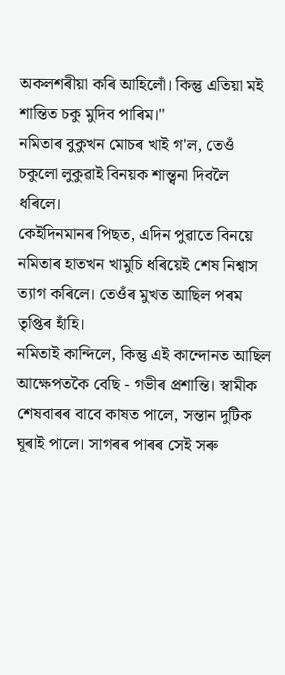অকলশৰীয়া কৰি আহিলোঁ। কিন্তু এতিয়া মই শান্তিত চকু মুদিব পাৰিম।"
নমিতাৰ বুকুখন মোচৰ খাই গ'ল, তেওঁ চকুলো লুকুৱাই বিনয়ক শান্ত্বনা দিবলৈ ধৰিলে।
কেইদিনমানৰ পিছত, এদিন পুৱাতে বিনয়ে নমিতাৰ হাতখন খামুচি ধৰিয়েই শেষ নিশ্বাস ত্যাগ কৰিলে। তেওঁৰ মুখত আছিল পৰম তৃপ্তিৰ হাঁহি।
নমিতাই কান্দিলে, কিন্তু এই কান্দোনত আছিল আক্ষেপতকৈ বেছি - গভীৰ প্ৰশান্তি। স্বামীক শেষবাৰৰ বাবে কাষত পালে, সন্তান দুটিক ঘূৰাই পালে। সাগৰৰ পাৰৰ সেই সৰু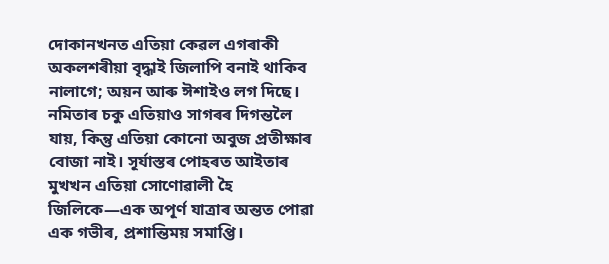দোকানখনত এতিয়া কেৱল এগৰাকী অকলশৰীয়া বৃদ্ধাই জিলাপি বনাই থাকিব নালাগে; অয়ন আৰু ঈশাইও লগ দিছে। নমিতাৰ চকু এতিয়াও সাগৰৰ দিগন্তলৈ যায়, কিন্তু এতিয়া কোনো অবুজ প্ৰতীক্ষাৰ বোজা নাই। সূৰ্যাস্তৰ পোহৰত আইতাৰ মুখখন এতিয়া সোণোৱালী হৈ জিলিকে—এক অপূৰ্ণ যাত্ৰাৰ অন্তত পোৱা এক গভীৰ, প্ৰশান্তিময় সমাপ্তি।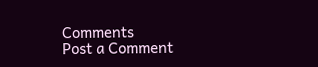Comments
Post a Comment